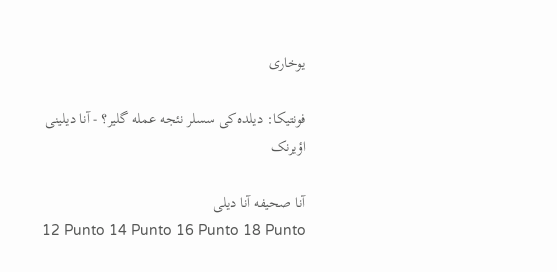یوخاری

فونتیکا: دیلده‌کی سسلر نئجه عمله گلیر؟ - آنا دیلینی اؤیرنک

آنا صحیفه آنا دیلی
12 Punto 14 Punto 16 Punto 18 Punto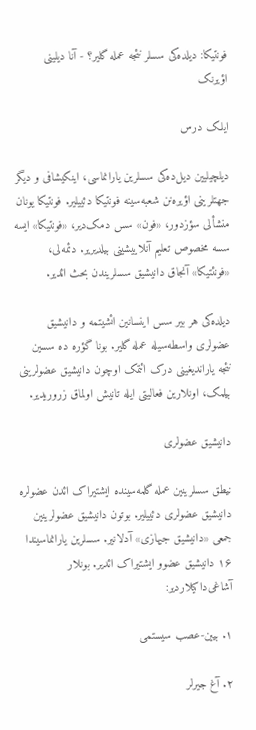فونتیکا: دیلده‌کی سسلر نئجه عمله گلیر؟ - آنا دیلینی اؤیرنک

ایلک درس

دیلچیلیین دیل‌ده‌کی سسلرین یارانماسی، اینکیشافی و دیگر جهتلرینی اؤیره‌نن شعبه‌سینه فونتیکا دئییلیر. فونتیکا یونان منشأ‌لی سؤزدور، «فون» سس دمک‌دیر، «فونتیکا» ایسه سسه مخصوص تعلیم آنلاییشینی بیلدیریر. دئمه‌لی، «فونئتیکا» آنجاق دانیشیق سسلریندن بحث ائدیر.

دیلده‌کی هر بیر سس اینسانین ائشیتمه و دانیشیق عضولری واسطه‌سیله عمله گلیر. بونا گؤره ده سسین نئجه یاراندیغینی درک ائتمک اوچون دانیشیق عضولرینی بیلمک، اونلارین فعالیتی ایله تانیش اولماق زروریدیر.

دانیشیق عضولری

نیطق سسلرینین عمله گلمه‌سینده ایشتیراک ائد‌ن عضولره دانیشیق عضولری دئییلیر. بوتون دانیشیق عضولرینین جمعی «دانیشیق جیهازی» آدلانیر. سسلرین یارانماسیندا ۱۶ دانیشیق عضوو ایشتیراک ائدیر. بونلار آشاغی‌داکیلاردیر:

۱. بیین-عصب سیستمی

۲. آغ جیرلر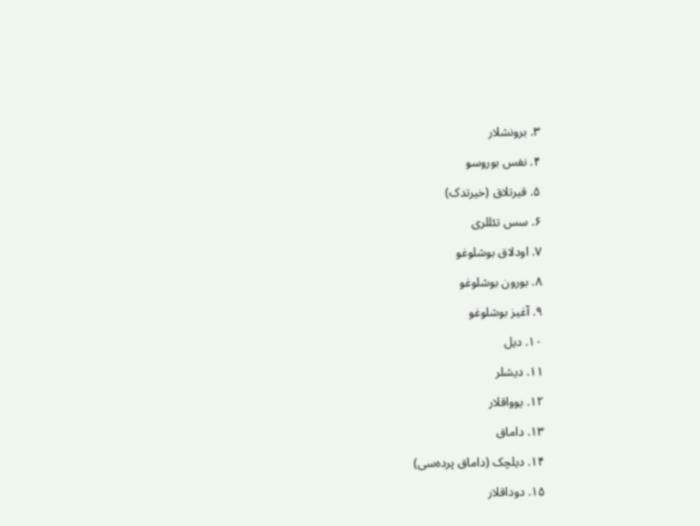۳. برونشلار

۴. نفس بوروسو

۵. قیرتلاق (خیرتدک)

۶. سس تئللری

۷. اودلاق بوشلوغو

۸. بورون بوشلوغو

۹. آغیز بوشلوغو

۱۰. دیل

۱۱. دیشلر

۱۲. یوواقلار

۱۳. داماق

۱۴. دیلچک (داماق پرده‌سی)

۱۵. دوداقلار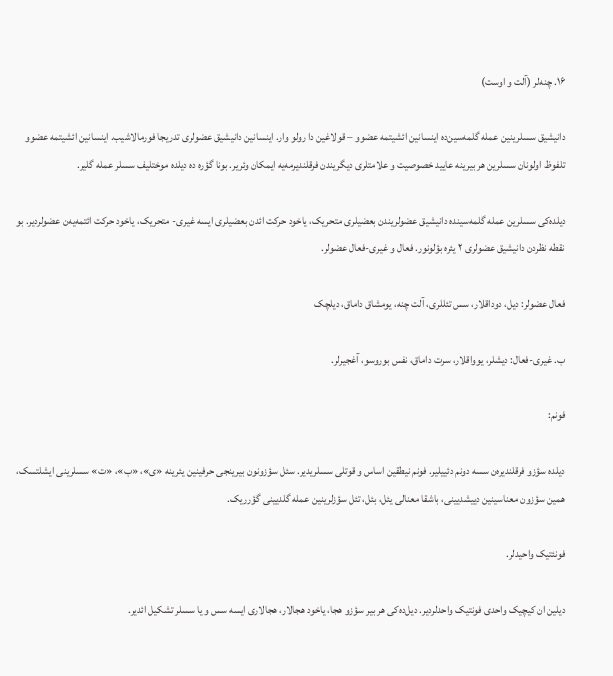۱۶. چنه‌لر (آلت و اوست)

دانیشیق سسلرینین عمله گلمه‌سین‌ده اینسانین ائشیتمه عضوو – قولاغین دا رولو وار. اینسانین دانیشیق عضولری تدریجا فورمالاشیب. اینسانین ائشیتمه عضوو تلفوظ اولونان سسلرین هر بیرینه عایید خصوصیت و علامتلری دیگریندن فرقلندیرمه‌یه ایمکان وئریر. بونا گؤره ده دیلده موختلیف سسلر عمله گلیر.

دیلده‌کی سسلرین عمله گلمه‌سینده دانیشیق عضولریندن بعضیلری متحریک، یاخود حرکت ائد‌ن بعضیلری ایسه غیری- متحریک، یاخود حرکت ائتمه‌یه‌ن عضولردیر. بو نقطه نظردن دانیشیق عضولری ۲ یئره بؤلونور. فعال و غیری-فعال عضولر.

فعال عضولر: دیل، دوداقلار، سس تئللری، آلت چنه، یومشاق داماق، دیلچک

ب. غیری-فعال: دیشلر، یوواقلار، سرت داماق، نفس بوروسو، آغجیرلر.

فونم:

دیلده سؤزو فرقلندیره‌ن سسه دونم دئییلیر. فونم نیطقین اساس و قوتلی سسلریدیر. سئل سؤزونون بیرینجی حرفینین یئرینه «ی»، «ب»، «ت» سسلرینی ایشلتسک، همین سؤزون معناسینین دییشدیینی، باشقا معنالی یئل، بئل، تئل سؤزلرینین عمله گلدیینی گؤرریک.

فونئتیک واحیدلر.

دیلین ان کیچیک واحدی فونتیک واحدلردیر. دیل‌ده‌کی هر بیر سؤزو هجا، یاخود هجالار، هجالاری ایسه سس و یا سسلر تشکیل ائدیر.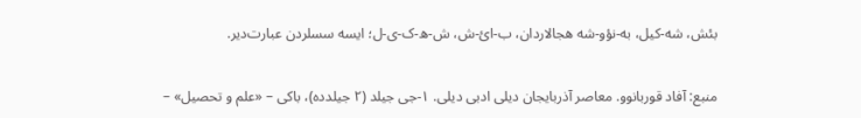بئش، شه-کیل، به-نؤو-شه هجالاردان، ب-ائ-ش، ش-ه-ک-ی-ل؛ ایسه سسلردن عبارت‌دیر.

منبع: آفاد قوربانوو. معاصر آذربایجان دیلی ادبی دیلی. ۱-جی جیلد (۲ جیلدده)، باکی – «علم و تحصیل» –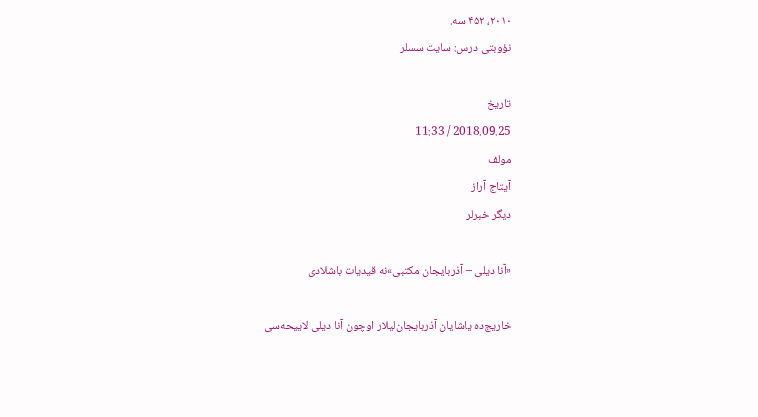۲۰۱۰، ۴۵۲ سه.
نؤوبتی درس: سایت سسلر

تاریخ
2018.09.25 / 11:33
مولف
آیتاج آراز
دیگر خبرلر

«آنا دیلی – آذربایجان مکتبی»نه قیدیات باشلادی

خاریج‌ده یاشایان آذربایجان‌لیلار اوچون آنا دیلی لاییحه‌سی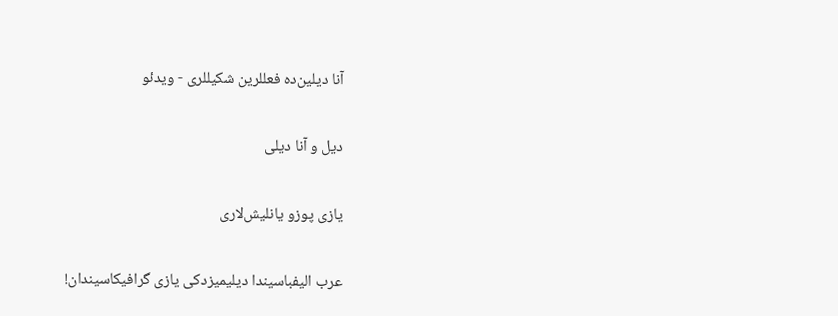آنا دیلین‌ده فعللرین شکیللری - ویدئو

دیل و آنا دیلی

یازی پوزو یانلیش‌لاری

عرب الیفباسیندا دیلیمیزدکی یازی گرافیکاسیندان!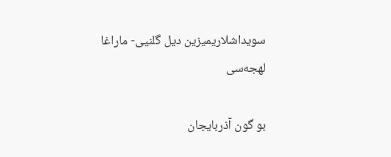سویداشلاریمیزین دیل گلنیی- ماراغا لهجه‌سی

بو گون آذربایجان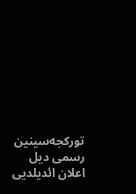تورکجه‌سینین رسمی دیل اعلان ائدیلدیی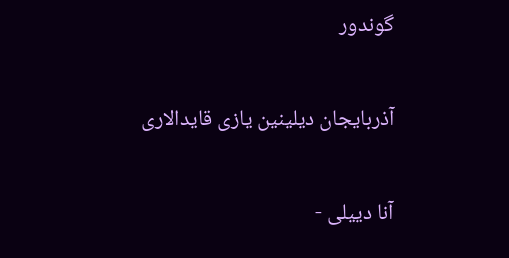گوندور

آذربایجان دیلینین یازی قایدالاری

آنا دییلی -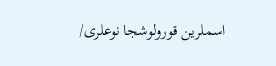اسملرین قورولوشجا نوعلری/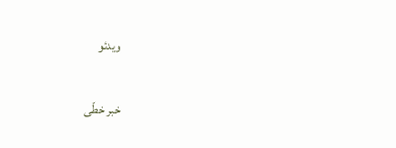ویدئو

خبر خطّی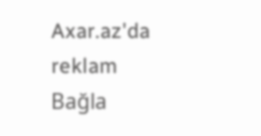Axar.az'da reklam Bağla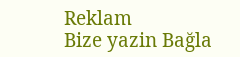Reklam
Bize yazin Bağla